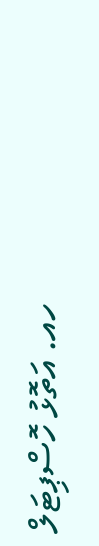ހއ. އަތޮޅު ހޮސްޕިޓަލް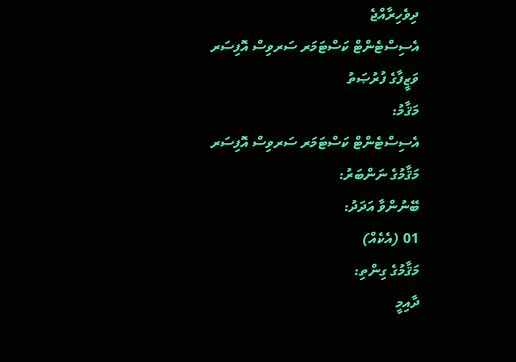ދިވެހިރާއްޖެ
އެސިސްޓެންޓް ކަސްޓަމަރ ސަރވިސް އޮފިސަރ
ވަޒީފާގެ ފުރުޞަތު
މަޤާމު:
އެސިސްޓެންޓް ކަސްޓަމަރ ސަރވިސް އޮފިސަރ
މަޤާމުގެ ނަންބަރު:
ބޭނުންވާ އަދަދު:
01 (އެކެއް)
މަޤާމުގެ ގިންތި:
ދާއިމީ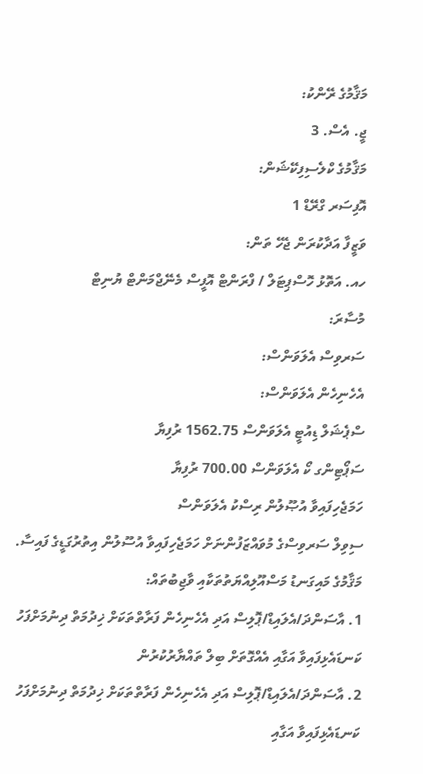މަޤާމުގެ ރޭންކު:
ޖީ. އެސް. 3
މަޤާމުގެ ކްލެސިފިކޭޝަން:
އޮފިސަރ ގްރޭޑް 1
ވަޒީފާ އަދާކުރަން ޖެހޭ ތަން:
ހއ. އަތޮޅު ހޮސްޕިޓަލް / ފްރަންޓް އޮފީސް މެނޭޖްމަންޓް ޔުނިޓް
މުސާރަ:
ސަރވިސް އެލަވަންސް:
އެހެނިހެން އެލަވަންސް:
ސްޕެޝަލް ޑިއުޓީ އެލަވަންސް 1562.75 ރުފިޔާ
ސަޕޯޓިންގ ކޯ އެލަވަންސް 700.00 ރުފިޔާ
ހަމަޖެހިފައިވާ އުޞޫލުން ރިސްކު އެލަވަންސް
ސިވިލް ސަރވިސްގެ މުވައްޒަފުންނަށް ހަމަޖެހިފައިވާ އުސޫލުން އިތުރުގަޑީގެ ފައިސާ.
މަޤާމުގެ މައިގަނޑު މަސްއޫލިއްޔަތުތަކާއި ވާޖިބުތައް:
1. އާސަންދަ/އެލައިޑް/ޕޮލިސް އަދި އެހެނިހެން ފަރާތްތަކަށް ޚިދުމަތް ދިނުމަށްފަހު ކަނޑައެޅިފައިވާ އަގާއި އެއްގޮތަށް ބިލް ތައްޔާރުކުރުން
2. އާސަންދަ/އެލައިޑް/ޕޮލިސް އަދި އެހެނިހެން ފަރާތްތަކަށް ޚިދުމަތް ދިނުމަށްފަހު ކަނޑައެޅިފައިވާ އަގާއި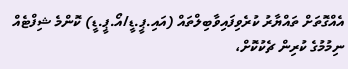އެއްގޮތަށް ތައްޔާރު ކުރެވިފައިވާބިލްތައް (އައި.ޕީ.ޑީ/އޯ.ޕީ.ޑީ) ކޮންމެ ޝިފްޓެއް ނިމުމުގެ ކުރިން ޗެކުކޮށް،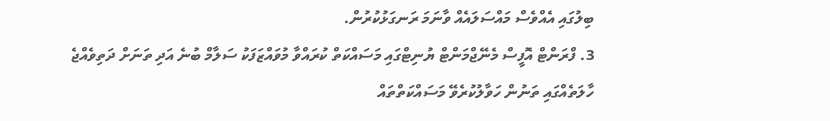ބިލުގައި އެއްވެސް މައްސަލައެއް ވާނަމަ ރަނގަޅުކުރުން.
3. ފްރަންޓް އޮފީސް މެނޭޖްމަންޓް ޔުނިޓްގައި މަސައްކަތް ކުރައްވާ މުވައްޒަފަކު ސަލާމް ބުނެ އަދި ތަނަށް ދަތިވެއްޖެ ހާލަތެއްގައި ތަނުން ހަވާލުކުރެވޭ މަސައްކަތްތައް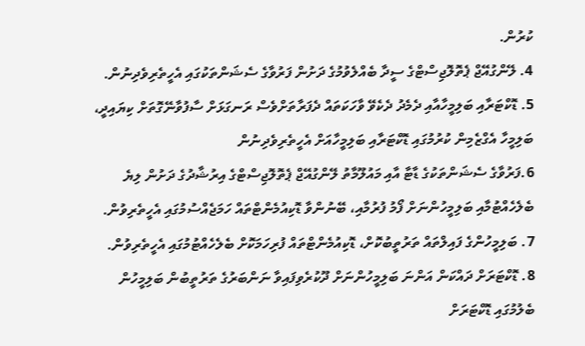ކުރުން.
4. ލޭންގުއޭޖް ޕެތޮލޮޖިސްޓްގެ ސީދާ ބެއްލެވުމުގެ ދަށުން ފަރުވާގެ ސެޝަންތަކުގައި އެހީތެރިވެދިނުން.
5. ޑޮކްޓަރާއި ބަލިމީހާއާއި ދެމެދު ދެކެވޭ ވާހަކަތައް ދެފަރާތަށްވެސް ރަނގަޅަށް ސާފުވާނޭގޮތަށް ކިޔައިދީ، ބަލިމީހާ އެގްޒެމިން ކުރުމުގައި ޑޮކްޓަރާއި ބަލިމީހާއަށް އެހީތެރިވެދިނުން
6.ފަރުވާގެ ސެޝަންތަކުގެ ޑާޓާ އާއި މައުލޫމާތު ލޭންގުއޭޖް ޕެތޮލޮޖިސްޓްގެ އިރުޝާދުގެ ދަށުން ލިޔެ ބެލެހެއްޓުމާއި ބަލިމީހުންނަށް ފޯމު ފުރުމާއި، ބޭނުންވާ ޑޮކިއުމެންޓްތައް ހަމަޖެއްސުމުގައި އެހީތެރިވުން.
7. ބަލިމީހުންގެ ފައިލްތައް ތަރުތީބުކޮށް، ޑޮކިއުމެންޓްތައް ފުރިހަމަކޮށް ބެލެހެއްޓުމުގައި އެހީތެރިވުން.
8. ޑޮކްޓަރަށް ދައްކަން އަންނަ ބަލިމީހުންނަށް ދޫކުރެވިފައިވާ ނަންބަރުގެ ތަރުތީބުން ބަލިމީހުން ބެލުމުގައި ޑޮކްޓަރަށް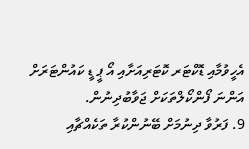އެހީވުމާއި ޑޮކްޓަރ ކޮޓަރިއަށާއި އޯ ޕީ ޑީ ކައުންޓަރަށް އަންނަ ފޯންކޯލްތަކަށް ޖަވާބުދިނުން.
9. ފަރުވާ ދިނުމަށް ބޭނުންކުރާ ތަކެއްޗާއި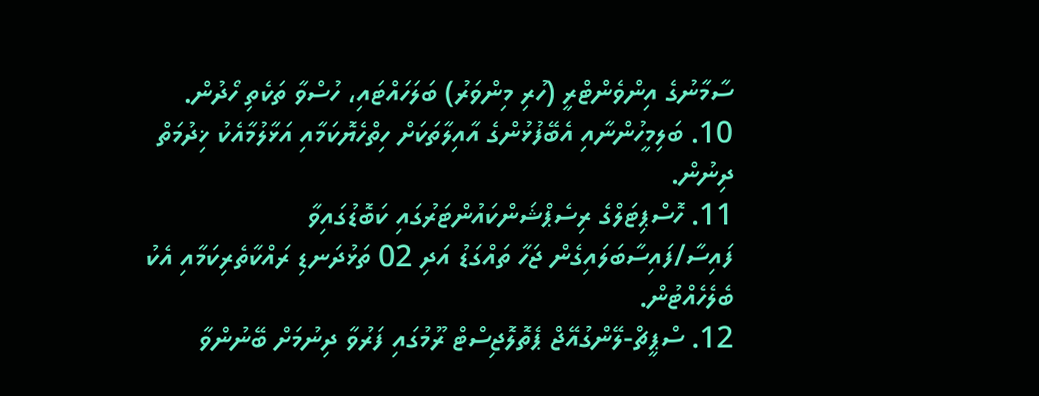ސާމާނުގެ އިންވެންޓްރީ (ހުރި މިންވަރު) ބަލަހައްޓައި، ހުސްވާ ތަކެތި ހޯދުން.
10. ބަލިމީހުންނާއި އެބޭފުޅުންގެ އާއިލާތަކަށް ހިތްހެޔޮކަމާއި އަޅާލުމާއެކު ޚިދުމަތް ދިނުން.
11. ހޮސްޕިޓަލްގެ ރިސެޕްޝަންކައުންޓަރުގައި ކަބޮޑުގައިވާ ފައިސާ/ފައިސާބަލައިގެން ޖަހާ ތައްގަޑު އަދި 02 ތަޅުދަނޑި ރައްކާތެރިކަމާއި އެކު ބެލެހެއްޓުން.
12. ސްޕީޗް-ލޭންގުއޭޖް ޕެތޮލޮޖިސްޓް ރޫމުގައި ފަރުވާ ދިނުމަށް ބޭނުންވާ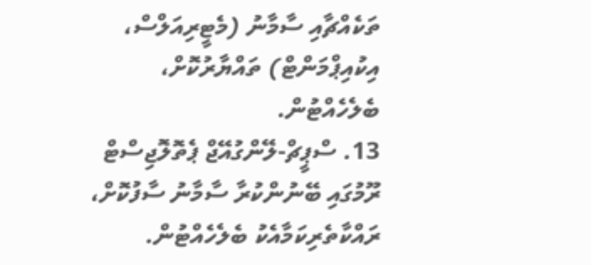ތަކެއްޗާއި ސާމާނު (މެޓީރިއަލްސް، އިކުއިޕްމަންޓް) ތައްޔާރުކޮށް، ބެލެހެއްޓުން.
13. ސްޕީޗް-ލޭންގުއޭޖް ޕެތޮލޮޖިސްޓް ރޫމުގައި ބޭނުންކުރާ ސާމާނު ސާފުކޮށް، ރައްކާތެރިކަމާއެކު ބެލެހެއްޓުން.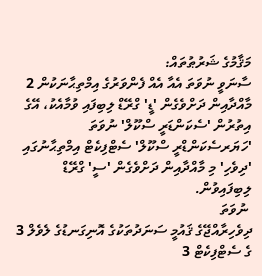މަޤާމުގެ ޝަރުޠުތައް:
ސާނަވީ ނުވަތަ އެއާ އެއް ފެންވަރުގެ އިމްތިޙާނަކުން 2 މާއްދާއިން ދަށްވެގެން 'ޑީ' ގްރޭޑް ލިބިފައި ވުމާއެކު، އޭގެ އިތުރުން 'ސެކަންޑަރީ ސްކޫލް' ނުވަތަ  'ހަޔަރސެކަންޑްރީ ސްކޫލް' ސެޓްފިކެޓް އިމްތިޙާނުގައި 'ދިވެހި' މި މާއްދާއިން ދަށްވެގެން 'ސީ' ގްރޭޑް ލިބިފައިވުން.
 ނުވަތަ
ދިވެހިރާއްޖޭގެ ޤައުމީ ސަނަދުތަކުގެ އޮނިގަނޑުގެ ލެވެލް 3 ގެ ސެޓްފިކެޓް 3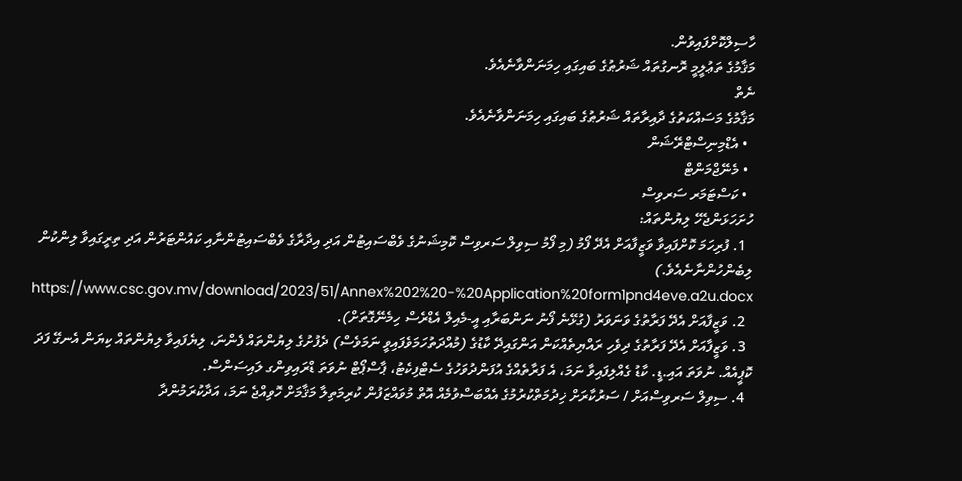ހާސިލްކޮށްފައިވުން.
މަޤާމުގެ ތަޢުލީމީ ރޮނގުތައް ޝަރުޠުގެ ބައިގައި ހިމަނަންވާނެއެވެ.
ނެތް
މަޤާމުގެ މަސައްކަތުގެ ދާއިރާތައް ޝަރުޠުގެ ބައިގައި ހިމަނަންވާނެއެވެ.
  • އެޑްމިނިސްޓްރޭޝަން
  • މެނޭޖްމަންޓް
  • ކަސްޓަމަރ ސަރވިސް
ހުށަހަޅަންޖެހޭ ލިޔުންތައް:
  1. ފުރިހަމަ ކޮށްފައިވާ ވަޒީފާއަށް އެދޭ ފޯމު (މި ފޯމު ސިވިލް ސަރވިސް ކޮމިޝަނުގެ ވެބްސައިޓުން އަދި އިދާރާގެ ވެބްސައިޓުންނާއި ކައުންޓަރުން އަދި ތިރީގައިވާ ލިންކުން ލިބެންހުންނާނެއެވެ.)  https://www.csc.gov.mv/download/2023/51/Annex%202%20-%20Application%20form1pnd4eve.a2u.docx
  2. ވަޒީފާއަށް އެދޭ ފަރާތުގެ ވަނަވަރު (ގުޅޭނެ ފޯނު ނަންބަރާއި އީ-މެއިލް އެޑްރެސް ހިމެނޭގޮތަށް).
  3. ވަޒީފާއަށް އެދޭ ފަރާތުގެ ދިވެހި ރައްޔިތެއްކަން އަންގައިދޭ ކާޑުގެ (މުއްދަތުހަމަވެފައިވީ ނަމަވެސް) ދެފުށުގެ ލިޔުންތައް ފެންނަ، ލިޔެފައިވާ ލިޔުންތައް ކިޔަން އެނގޭ ފަދަ ކޮޕީއެއް. ނުވަތަ އައި.ޑީ. ކާޑު ގެއްލިފައިވާ ނަމަ، އެ ފަރާތެއްގެ އުފަންދުވަހުގެ ސެޓްފިކެޓު، ޕާސްޕޯޓް ނުވަތަ ޑްރައިވިންގ ލައިސަންސް.
  4. ސިވިލް ސަރވިސްއަށް / ސަރުކާރަށް ޚިދުމަތްކުރުމުގެ އެއްބަސްވުމެއް އޮތް މުވައްޒަފުން ކުރިމަތިލާ މަޤާމަށް ހޮވިއްޖެ ނަމަ، އަދާކުރަމުންދާ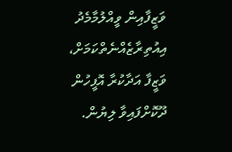ވަޒީފާއިން ވީއްލުމާމެދު އިއުތިރާޒެއްނެތްކަމަށް، ވަޒީފާ އަދާކުރާ އޮފީހުން ދޫކޮށްފައިވާ ލިޔުން.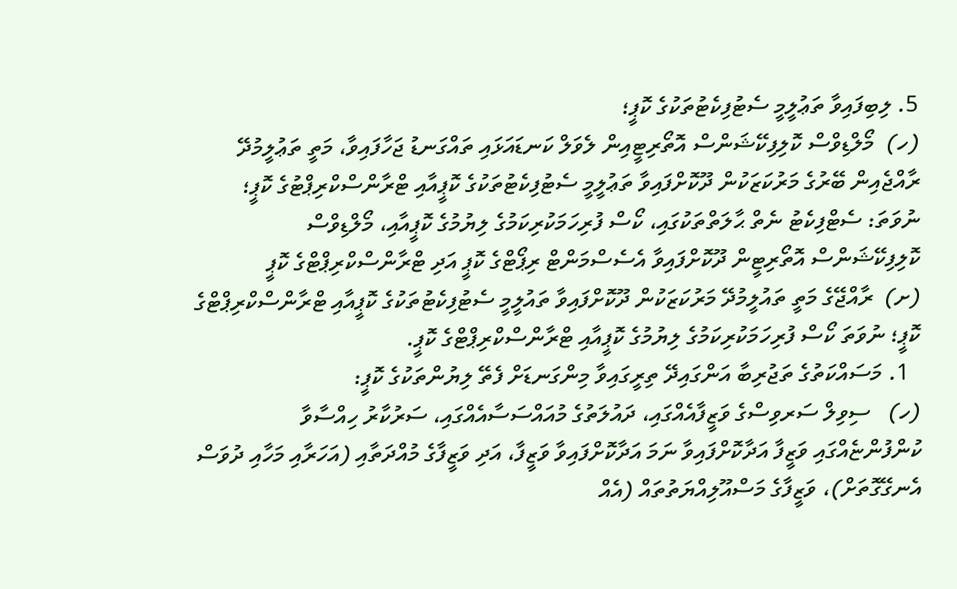5. ލިބިފައިވާ ތަޢުލީމީ ސެޓުފިކެޓުތަކުގެ ކޮޕީ؛
(ހ)  މޯލްޑިވްސް ކޮލިފިކޭޝަންސް އޮތޯރިޓީއިން ލެވަލް ކަނޑައަޅައި ތައްގަނޑު ޖަހާފައިވާ، މަތީ ތަޢުލީމުދޭ ރާއްޖެއިން ބޭރުގެ މަރުކަޒަކުން ދޫކޮށްފައިވާ ތަޢުލީމީ ސެޓުފިކެޓުތަކުގެ ކޮޕީއާއި ޓްރާންސްކްރިޕްޓުގެ ކޮޕީ؛ ނުވަތަ: ސެޓްފިކެޓު ނެތް ޙާލަތްތަކުގައި، ކޯސް ފުރިހަމަކުރިކަމުގެ ލިޔުމުގެ ކޮޕީއާއި، މޯލްޑިވްސް ކޮލިފިކޭޝަންސް އޮތޯރިޓީން ދޫކޮށްފައިވާ އެސެސްމަންޓް ރިޕޯޓްގެ ކޮޕީ އަދި ޓްރާންސްކްރިޕްޓްގެ ކޮޕީ
(ށ)  ރާއްޖޭގެ މަތީ ތައުލީމުދޭ މަރުކަޒަކުން ދޫކޮށްފައިވާ ތައުލީމީ ސެޓުފިކެޓުތަކުގެ ކޮޕީއާއި ޓްރާންސްކްރިޕްޓްގެ ކޮޕީ؛ ނުވަތަ ކޯސް ފުރިހަމަކުރިކަމުގެ ލިޔުމުގެ ކޮޕީއާއި ޓްރާންސްކްރިޕްޓްގެ ކޮޕީ.
  1. މަސައްކަތުގެ ތަޖުރިބާ އަންގައިދޭ ތިރީގައިވާ މިންގަނޑަށް ފެތޭ ލިޔުންތަކުގެ ކޮޕީ:
(ހ)   ސިވިލް ސަރވިސްގެ ވަޒީފާއެއްގައި، ދައުލަތުގެ މުއައްސަސާއެއްގައި، ސަރުކާރު ހިއްސާވާ ކުންފުންޏެއްގައި ވަޒީފާ އަދާކޮށްފައިވާ ނަމަ އަދާކޮށްފައިވާ ވަޒީފާ، އަދި ވަޒީފާގެ މުއްދަތާއި (އަހަރާއި މަހާއި ދުވަސް އެނގޭގޮތަށް)، ވަޒީފާގެ މަސްއޫލިއްޔަތުތައް (އެއް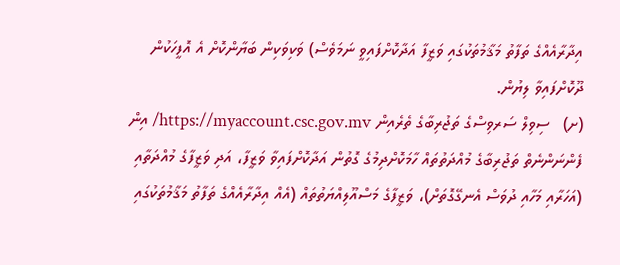އިދާރާއެއްގެ ތަފާތު މަޤާމުތަކުގައި ވަޒީފާ އަދާކޮށްފައިވީ ނަމަވެސް) ވަކިވަކިން ބަޔާންކޮށް އެ އޮފީހަކުން ދޫކޮށްފައިވާ ލިޔުން.
(ށ)   ސިވިލް ސަރވިސްގެ ތަޖުރިބާގެ ތެރެއިން https://myaccount.csc.gov.mv/ އިން ފެންނަންނެތް ތަޖުރިބާގެ މުއްދަތުތައް ހާމަކޮށްދިމުގެ ގޮތުން އަދާކޮށްފައިވާ ވަޒީފާ، އަދި ވަޒީފާގެ މުއްދަތާއި (އަހަރާއި މަހާއި ދުވަސް އެނގޭގޮތަށް)، ވަޒީފާގެ މަސްއޫލިއްޔަތުތައް (އެއް އިދާރާއެއްގެ ތަފާތު މަޤާމުތަކުގައި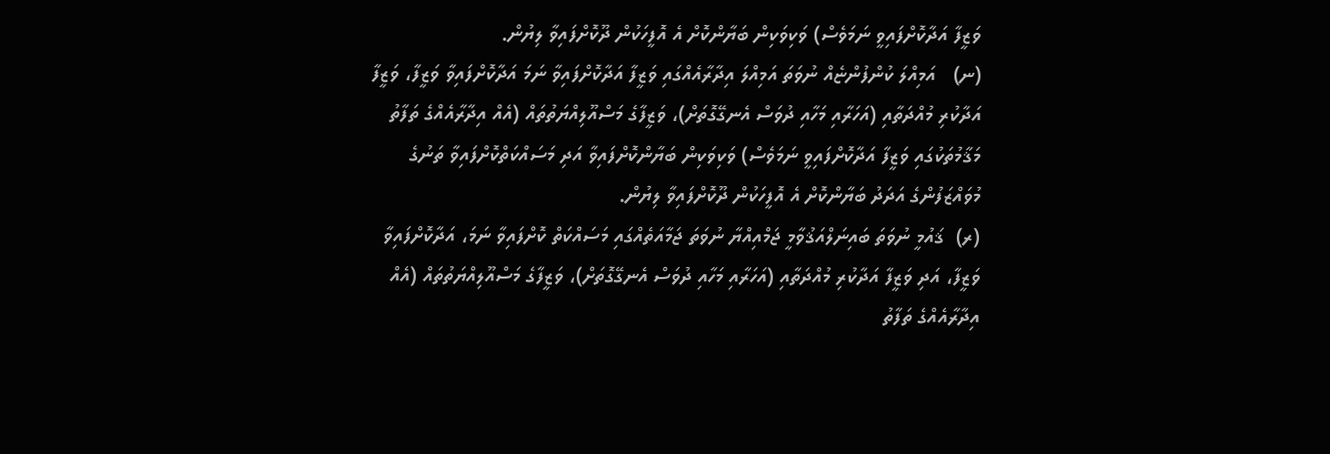ވަޒީފާ އަދާކޮށްފައިވީ ނަމަވެސް) ވަކިވަކިން ބަޔާންކޮށް އެ އޮފީހަކުން ދޫކޮށްފައިވާ ލިޔުން.
(ނ)   އަމިއްލަ ކުންފުންޏެއް ނުވަތަ އަމިއްލަ އިދާރާއެއްގައި ވަޒީފާ އަދާކޮށްފައިވާ ނަމަ އަދާކޮށްފައިވާ ވަޒީފާ، ވަޒީފާ އަދާކުރި މުއްދަތާއި (އަހަރާއި މަހާއި ދުވަސް އެނގޭގޮތަށް)، ވަޒީފާގެ މަސްއޫލިއްޔަތުތައް (އެއް އިދާރާއެއްގެ ތަފާތު މަޤާމުތަކުގައި ވަޒީފާ އަދާކޮށްފައިވީ ނަމަވެސް) ވަކިވަކިން ބަޔާންކޮށްފައިވާ އަދި މަސައްކަތްކޮށްފައިވާ ތަނުގެ މުވައްޒަފުންގެ އަދަދު ބަޔާންކޮށް އެ އޮފީހަކުން ދޫކޮށްފައިވާ ލިޔުން.
(ރ)  ޤައުމީ ނުވަތަ ބައިނަލްއަޤުވާމީ ޖަމްއިއްޔާ ނުވަތަ ޖަމާއަތެއްގައި މަސައްކަތް ކޮށްފައިވާ ނަމަ، އަދާކޮށްފައިވާ ވަޒީފާ، އަދި ވަޒީފާ އަދާކުރި މުއްދަތާއި (އަހަރާއި މަހާއި ދުވަސް އެނގޭގޮތަށް)، ވަޒީފާގެ މަސްއޫލިއްޔަތުތައް (އެއް އިދާރާއެއްގެ ތަފާތު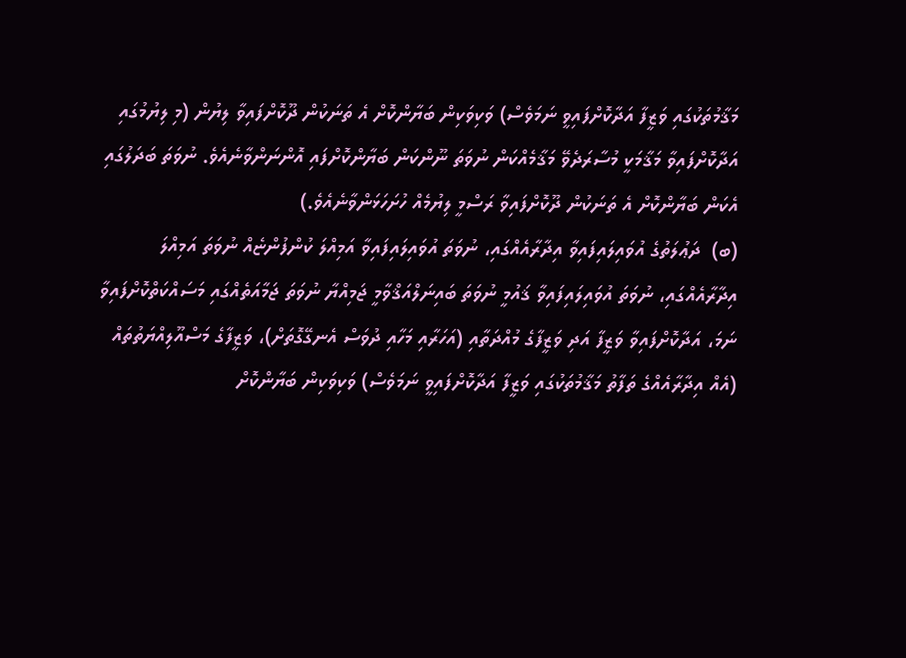މަޤާމުތަކުގައި ވަޒީފާ އަދާކޮށްފައިވީ ނަމަވެސް) ވަކިވަކިން ބަޔާންކޮށް އެ ތަނަކުން ދޫކޮށްފައިވާ ލިޔުން (މި ލިޔުމުގައި އަދާކޮށްފައިވާ މަޤާމަކީ މުސާރަދެވޭ މަޤާމެއްކަން ނުވަތަ ނޫންކަން ބަޔާންކޮށްފައި އޮންނަންވާނެއެވެ. ނުވަތަ ބަދަލުގައި އެކަން ބަޔާންކޮށް އެ ތަނަކުން ދޫކޮށްފައިވާ ރަސްމީ ލިޔުމެއް ހުށަހަޅަންވާނެއެވެ.)
(ބ)  ދަޢުލަތުގެ އުވައިލައިފައިވާ އިދާރާއެއްގައި، ނުވަތަ އުވައިލައިފައިވާ އަމިއްލަ ކުންފުންޏެއް ނުވަތަ އަމިއްލަ އިދާރާއެއްގައި، ނުވަތަ އުވައިލައިފައިވާ ޤައުމީ ނުވަތަ ބައިނަލްއަޤްވާމީ ޖަމިއްޔާ ނުވަތަ ޖަމާއަތެއްގައި މަސައްކަތްކޮށްފައިވާ ނަމަ، އަދާކޮށްފައިވާ ވަޒީފާ އަދި ވަޒީފާގެ މުއްދަތާއި (އަހަރާއި މަހާއި ދުވަސް އެނގޭގޮތަށް)، ވަޒީފާގެ މަސްއޫލިއްޔަތުތައް (އެއް އިދާރާއެއްގެ ތަފާތު މަޤާމުތަކުގައި ވަޒީފާ އަދާކޮށްފައިވީ ނަމަވެސް) ވަކިވަކިން ބަޔާންކޮށް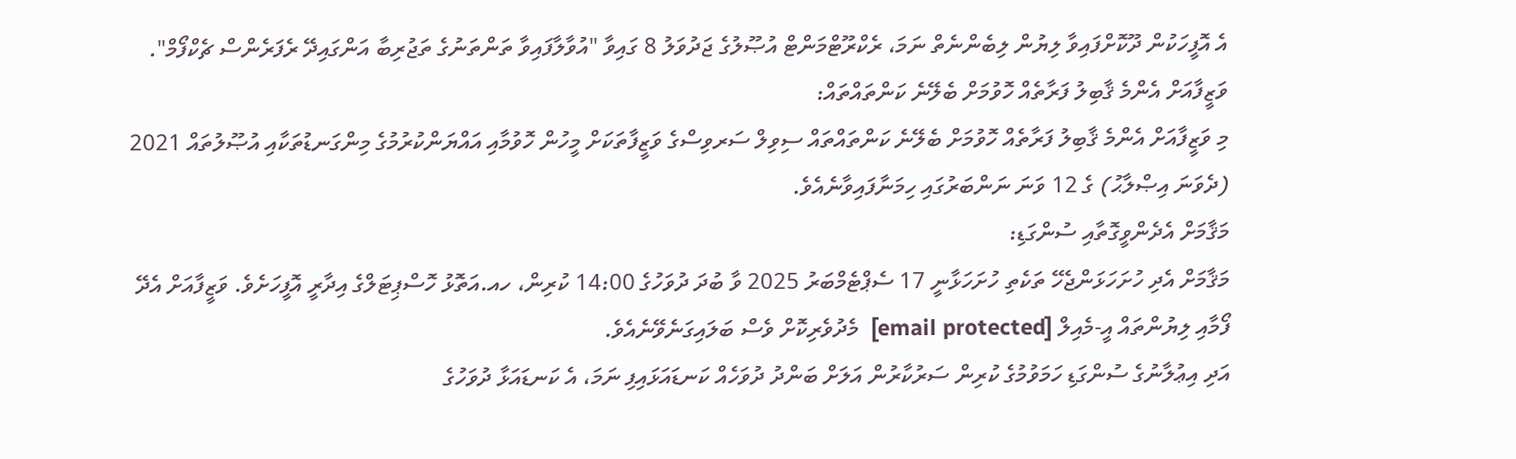އެ އޮފީހަކުން ދޫކޮށްފައިވާ ލިޔުން ލިބެންނެތް ނަމަ، ރެކްރޫޓްމަންޓް އުޞޫލުގެ ޖަދުވަލު 8 ގައިވާ "އުވާލާފައިވާ ތަންތަނުގެ ތަޖުރިބާ އަންގައިދޭ ރެފަރެންސް ޗެކްފޯމް".
ވަޒީފާއަށް އެންމެ ޤާބިލު ފަރާތެއް ހޮވުމަށް ބެލޭނެ ކަންތައްތައް:
މި ވަޒީފާއަށް އެންމެ ޤާބިލު ފަރާތެއް ހޮވުމަށް ބެލޭނެ ކަންތައްތައް ސިވިލް ސަރވިސްގެ ވަޒީފާތަކަށް މީހުން ހޮވުމާއި އައްޔަންކުރުމުގެ މިންގަނޑުތަކާއި އުޞޫލުތައް 2021 (ދެވަނަ އިޞްލާޙު) ގެ 12 ވަނަ ނަންބަރުގައި ހިމަނާފައިވާނެއެވެ.
މަޤާމަށް އެދެންވީގޮތާއި ސުންގަޑި:
މަޤާމަށް އެދި ހުށަހަޅަންޖެހޭ ތަކެތި ހުށަހަޅާނީ 17 ސެޕްޓެމްބަރު 2025 ވާ ބުދަ ދުވަހުގެ 14:00 ކުރިން، ހއ.އަތޮޅު ހޮސްޕިޓަލްގެ އިދާރީ އޮފީހަށެވެ. ވަޒީފާއަށް އެދޭ ފޯމާއި ލިޔުންތައް އީ-މެއިލް [email protected]  މެދުވެރިކޮށް ވެސް ބަލައިގަނެވޭނެއެވެ.
އަދި އިޢުލާނުގެ ސުންގަޑި ހަމަވުމުގެ ކުރިން ސަރުކާރުން އަލަށް ބަންދު ދުވަހެއް ކަނޑައަޅައިފި ނަމަ، އެ ކަނޑައަޅާ ދުވަހުގެ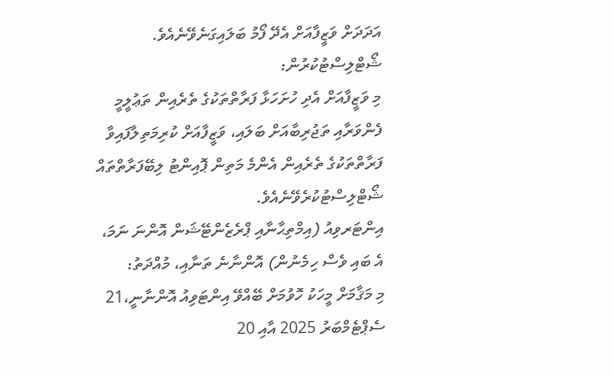އަދަދަށް ވަޒީފާއަށް އެދޭ ފޯމު ބަލައިގަނެވޭނެއެވެ.
ޝޯޓްލިސްޓުކުރުން:
މި ވަޒީފާއަށް އެދި ހުށަހަޅާ ފަރާތްތަކުގެ ތެރެއިން ތަޢުލީމީ ފެންވަރާއި ތަޖުރިބާއަށް ބަލައި، ވަޒީފާއަށް ކުރިމަތިލާފައިވާ ފަރާތްތަކުގެ ތެރެއިން އެންމެ މަތިން ޕޮއިންޓު ލިބޭފަރާތްތައް ޝޯޓްލިސްޓުކުރެވޭނެއެވެ.
އިންޓަރވިއު (އިމްތިޙާނާއި ޕްރެޒެންޓޭޝަން އޮންނަ ނަމަ، އެ ބައި ވެސް ހިމެނުން) އޮންނާނެ ތަނާއި، މުއްދަތު:
މި މަޤާމަށް މީހަކު ހޮވުމަށް ބޭއްވޭ އިންޓަވިއު އޮންނާނީ،21 ސެޕްޓެމްބަރު 2025 އާއި 20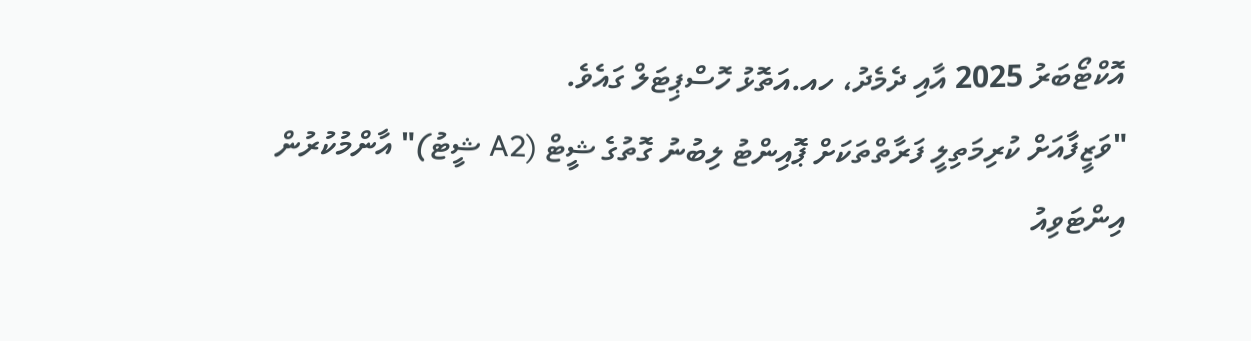އޮކްޓޯބަރު 2025 އާއި ދެމެދު، ހއ.އަތޮޅު ހޮސްޕިޓަލް ގައެވެ.
"ވަޒީފާއަށް ކުރިމަތިލީ ފަރާތްތަކަށް ޕޮއިންޓު ލިބުނު ގޮތުގެ ޝީޓް (A2 ޝީޓު)" އާންމުކުރުން
އިންޓަވިއު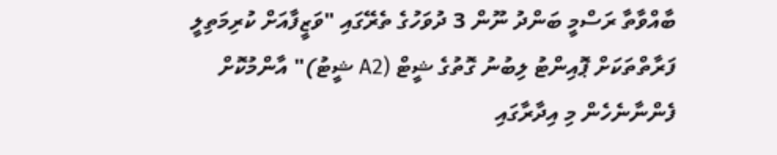ބާއްވާތާ ރަސްމީ ބަންދު ނޫން 3 ދުވަހުގެ ތެރޭގައި "ވަޒީފާއަށް ކުރިމަތިލީ ފަރާތްތަކަށް ޕޮއިންޓު ލިބުނު ގޮތުގެ ޝީޓް (A2 ޝީޓު)" އާންމުކޮށް ފެންނާނެހެން މި އިދާރާގައި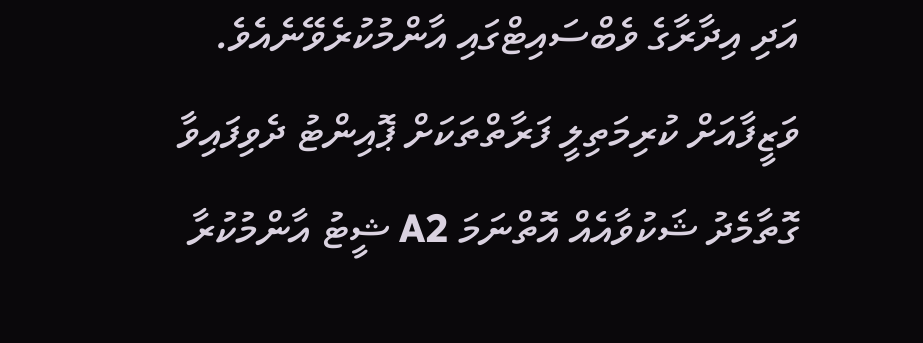އަދި އިދާރާގެ ވެބްސައިޓްގައި އާންމުކުރެވޭނެއެވެ. ވަޒީފާއަށް ކުރިމަތިލީ ފަރާތްތަކަށް ޕޮއިންޓު ދެވިފައިވާ ގޮތާމެދު ޝަކުވާއެއް އޮތްނަމަ A2 ޝީޓު އާންމުކުރާ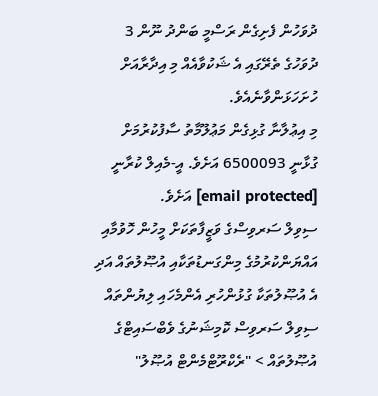ދުވަހުން ފެށިގެން ރަސްމީ ބަންދު ނޫން 3 ދުވަހުގެ ތެރޭގައި އެ ޝަކުވާއެއް މި އިދާރާއަށް ހުށަހަޅަންވާނެއެވެ.
މި އިޢުލާނާ ގުޅިގެން މަޢުލޫމާތު ސާފުކުރުމަށް ގުޅާނީ 6500093 އަށެވެ. އީ-މެއިލް ކުރާނީ [email protected] އަށެވެ.
ސިވިލް ސަރވިސްގެ ވަޒީފާތަކަށް މީހުން ހޮވުމާއި އައްޔަންކުރުމުގެ މިންގަނޑުތަކާއި އުޞޫލުތައް އަދި އެ އުޞޫލުތަކާ ގުޅުންހުރި އެންމެހައި ލިޔުންތައް ސިވިލް ސަރވިސް ކޮމިޝަނުގެ ވެބްސައިޓްގެ އުޞޫލުތައް > "ރެކްރޫޓްމެންޓް އުޞޫލު"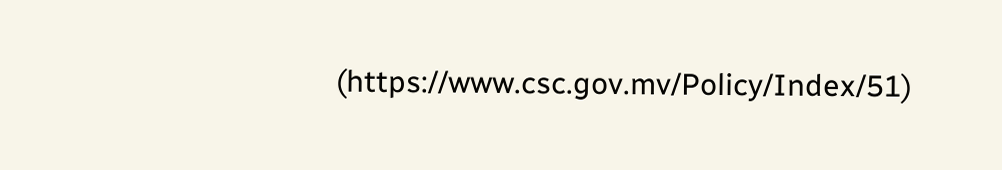(https://www.csc.gov.mv/Policy/Index/51)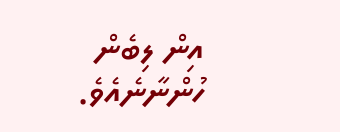އިން ލިބެން ހުންނާނެއެވެ.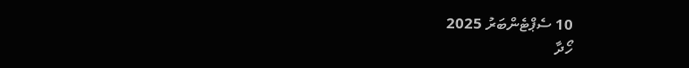10 ސެޕްޓެންބަރު 2025
ހޯދާ